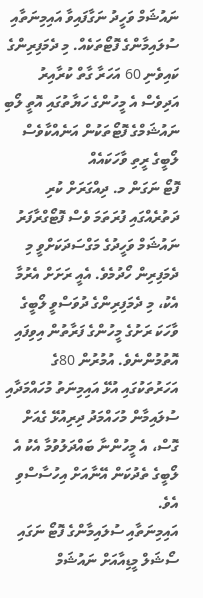ނައުޝަމް ވަހީދު ނަގާފައިވާ އައިމިނަތާއި ސުލައިމާންގެ ފޮޓޯތަކެއް. މި ދެމަފިރިންގެ ކައިވެނި 60 އަހަރާ ގާތް ކުރާއިރު އަދިވެސް އެ މީހުންގެ ހަޔާތުގައި އޮތީ ލޯބި
ނައުޝަމްގެ ފޮޓޯތަކުން އަނެއްކާވެސް ލޯބީގެ ރީތި ވާހަކައެއް
ފޮޓޯ ނަގަން މ. ދިއްގަރަށް ކުރި ދަތުރެއްގައި ފުރަތަމަ ވެސް ފޮޓޯގްރާފަރު ނައުޝަމް ވަހީދުގެ މަގްސަދަކަށްވީ މި ދެމަފިރިން ހޯދުމެވެ. އެއީ ރަށަށް އެރުމާ އެކު، މި ދެމަފިރިންގެ ދުވަސްވީ ލޯބީގެ ވާހަކަ ރަށުގެ މީހުންގެ ފަރާތުން އިވިފައި އޮތުމުންނެވެ. އުމުރުން 80ގެ އަހަރުތަކުގައި އުޅޭ އައިމިނަތު މުހައްމަދާއި ސުލައިމާން މުހައްމަދު ދިރިއުޅޭ ގެއަށް ގޮސް، އެ މީހުންނާ ބައްދަލުވުމާ އެކު އެ ލޯބީގެ ތެދުކަން އޭނާއަށް އިހުސާސްވި އެވެ.
އައިމިނަތާއި ސުލައިމާންގެ ފޮޓޯ ނަގައި ސޯޝަލް މީޑިއާއަށް ނައުޝަމް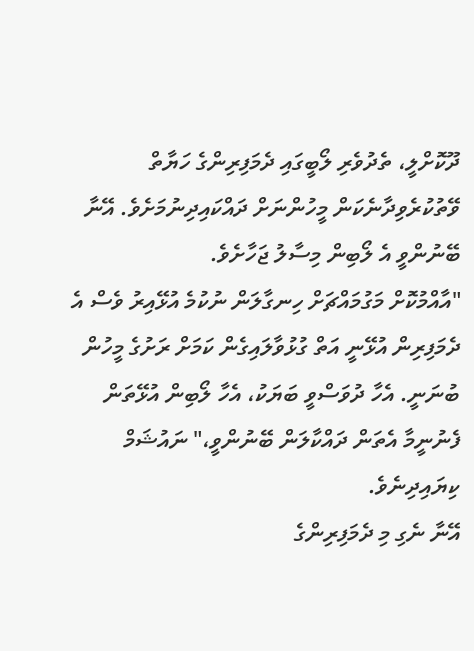ދޫކޮށްލީ، ތެދުވެރި ލޯބީގައި ދެމަފިރިންގެ ހަޔާތް ވޭތުކުރެވިދާނެކަން މީހުންނަށް ދައްކައިދިނުމަށެވެ. އޭނާ ބޭނުންވީ އެ ލޯބިން މިސާލު ޖަހާށެވެ.
"އާއްމުކޮށް މަގުމައްޗަށް ހިނގާލަން ނުކުމެ އުޅޭއިރު ވެސް އެ ދެމަފިރިން އުޅޭނީ އަތް ގުޅުވާލައިގެން ކަމަށް ރަށުގެ މީހުން ބުނަނީ. އެހާ ދުވަސްވީ ބަޔަކު، އެހާ ލޯބިން އުޅޭތަން ފެނުނީމާ އެތަން ދައްކާލަން ބޭނުންވީ،" ނައުޝަމް ކިޔައިދިނެވެ.
އޭނާ ނެގި މި ދެމަފިރިންގެ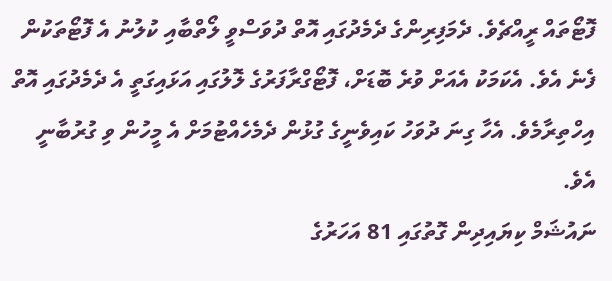ފޮޓޯތައް ރީއްޗެވެ. ދެމަފިރިންގެ ދެމެދުގައި އޮތް ދުވަސްވީ ލޯތްބާއި ކުލުނު އެ ފޮޓޯތަކުން ފެނެ އެވެ. އެކަމަކު އެއަށް ވުރެ ބޮޑަށް، ފޮޓޯގްރާފަރުގެ ލޮލުގައި އަޅައިގަތީ އެ ދެމެދުގައި އޮތް އިހްތިރާމެވެ. އެހާ ގިނަ ދުވަހު ކައިވެނީގެ ގުޅުން ދެމެހެއްޓުމަށް އެ މީހުން ވި ގުރުބާނީ އެވެ.
ނައުޝަމް ކިޔައިދިން ގޮތުގައި 81 އަހަރުގެ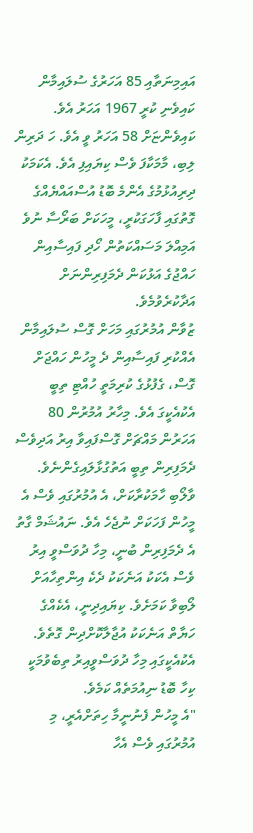އައިމިނަތާއި 85 އަހަރުގެ ސުލައިމާން ކައިވެނި ކުރީ 1967 އަހަރު އެވެ. ކައިވެންޏަށް 58 އަހަރު ވީ އެވެ. ހަ ދަރިން ލިބި، މާމަކާފަ ވެސް ކިޔައިފި އެވެ. އެކަމަކު ދިރިއުޅުމުގެ އެންމެ ބޮޑު އުސްއައްޔެއްގެ ގޮތުގައި ފާހަގަކުރީ، މީހަކަށް ބަރޯސާ ނުވެ އަމިއްލަ މަސައްކަތުން ހޯދި ފައިސާއިން ހައްޖުގެ އަޅުކަން ދެމަފިރިންނަށް އަދާކުރެވުމެވެ.
ޒުވާން އުމުރުގައި މަހަށް ގޮސް ސުލައިމާން އެއްކުރި ފައިސާއިން ދެ މީހުން ހައްޖަށް ގޮސް، ގެފުޅުގެ ކުރިމަތީ ހުއްޓި ތިބީ އެކުއެކީގަ އެވެ. މިހާރު އުމުރުން 80 އަހަރުން މައްޗަށް ގޮސްފައިވާ އިރު އަދިވެސް ދެމަފިރިން ތިބީ އަތުގުޅާލައިގެންނެވެ. ވާލޯބި ހާމަކުރާކަށް، އެ އުމުރުގައި ވެސް އެ މީހުން ފަހަކަށް ނުޖެހެ އެވެ. ނައުޝަމް ގާތު އެ ދެމަފިރިން ބުނީ، މިހާ ދުވަސްވީ އިރު ވެސް އެކަކު އަނެކަކު ދެކެ އިންތިހާއަށް ލޯބިވާ ކަމަށެވެ. ކިޔައިދިނީ، އެކެއްގެ ހަޔާތް އަނެކަކު އުޖާލާކޮށްދިން ގޮތެވެ. އެކުއެކީގައި މިހާ ދުވަސްވީއިރު ތިބެވުމަކީ ކިހާ ބޮޑު ނިއުމަތެއް ކަމެވެ.
"އެ މީހުން ފެނުނީމާ ހިތަށްއެރީ، މި އުމުރުގައި ވެސް އެހާ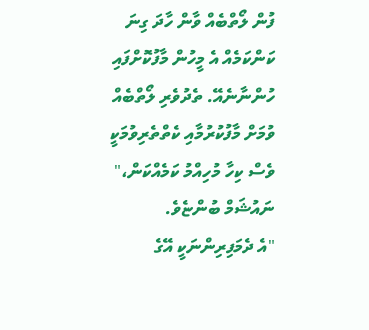ފުން ލޯތްބެއް ވާން ހާދަ ގިނަ ކަންކަމެއް އެ މީހުން މާފުކޮށްފައި ހުންނާނެއޭ. ތެދުވެރި ލޯތްބެއް ވުމަށް މާފުކުރުމާއި ކެތްތެރިވުމަކީ ވެސް ކިހާ މުހިއްމު ކަމެއްކަން،" ނައުޝަމް ބުންޏެވެ.
"އެ ދެމަފިރިންނަކީ އޭގެ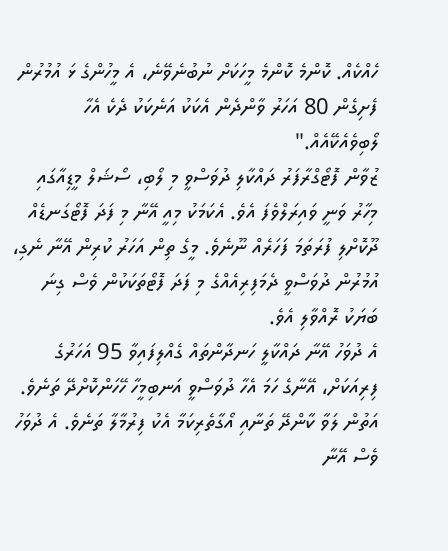ހެއްކެއް. ކޮންމެ ކޮންމެ މީހަކަށް ނުބުނެވޭނެ، އެ މީހުންގެ ޅަ އުމުރުން ފެށިގެން 80 އަހަރު ވާންދެން އެކަކު އަނެކަކު ދެކެ އެހާ ލޯބިވެއެކޭއެއް."
ޒުވާން ފޮޓޯގްރާފަރު ދައްކާލި ދުވަސްވީ މި ލޯބި، ސޯޝަލް މީޑިއާގައި މިހާރު ވަނީ ވައިރަލްވެފަ އެވެ. އެކަމަކު މިއީ އޭނާ މި ފަދަ ފޮޓޯގަނޑެއް ދޫކޮށްލި ފުރަތަމަ ފަހަރެއް ނޫނެވެ. މީގެ ތިން އަހަރު ކުރިން އޭނާ ނެގި، އުމުރުން ދުވަސްވީ ދެމަފިރިއެއްގެ މި ފަދަ ފޮޓޯތަކަކުން ވެސް ގިނަ ބަޔަކު ރޮއްވާލި އެވެ.
އެ ދުވަހު އޭނާ ދައްކާލީ ހަނދާންތައް ގެއްލިފައިވާ 95 އަހަރުގެ ފިރިއަކަށް، އޭނާގެ ހަމަ އެހާ ދުވަސްވީ އަނބިމީހާ ހޭހަންކޮށްދޭ ތަނެވެ. އަތުން ލަވާ ކާންދޭ ތަނާއި އޯގާތެރިކަމާ އެކު ފިރުމާލާ ތަނެވެ. އެ ދުވަހު ވެސް އޭނާ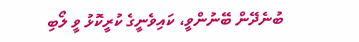ބުނެދޭން ބޭނުންވީ، ކައިވެނީގެ ކުރީކޮޅު ވީ ލޯބި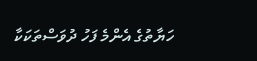ހަޔާތުގެ އެންމެ ފަހު ދުވަސްތަކަކާ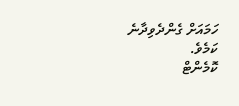ހަމައަށް ގެންދެވިދާނެ ކަމެވެ.
ކޮމެންޓް